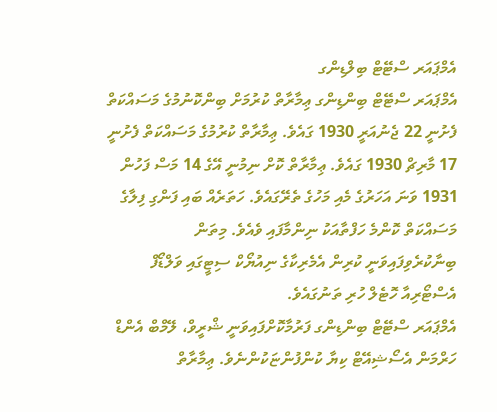އެމްޕައަރ ސްޓޭޓް ބިލްޑިންގ
އެމްޕައަރ ސްޓޭޓް ބިންޑިންގ ޢިމާރާތް ކުރުމަށް ބިންކޮނުމުގެ މަސައްކަތް ފެށުނީ 22 ޖެނުއަރީ 1930 ގައެވެ. ޢިމާރާތް ކުރުމުގެ މަސައްކަތް ފެށުނީ 17 މާރިޗް 1930 ގައެވެ. ޢިމާރާތް ކޮށް ނިމުނީ އޭގެ 14 މަސް ފަހުން 1931 ވަނަ އަހަރުގެ މެއި މަހުގެ ތެރޭގައެވެ. ހަތަރެއް ބައި ފަންގި ފިލާގެ މަސައްކަތް ކޮންމެ ހަފްތާއަކު ނިންމާފައި ވެއެވެ. މިތަން ބިނާކުރެވިފައިވަނީ ކުރިން އެމެރިކާގެ ނިއުޔޯކް ސިޓީގައި ވަލްޑޯފް އެސްޓޯރިއާ ހޮޓެލް ހުރި ތަނުގައެވެ.
އެމްޕައަރ ސްޓޭޓް ބިންޑިންގ ފަރުމާކޮށްފައިވަނީ ޝްރީވް، ލޭމްބް އެންޑް ހަރްމަން އެސޯޝިއޭޓް ކިޔާ ކުންފުންޏަކުންނެވެ. ޢިމާރާތް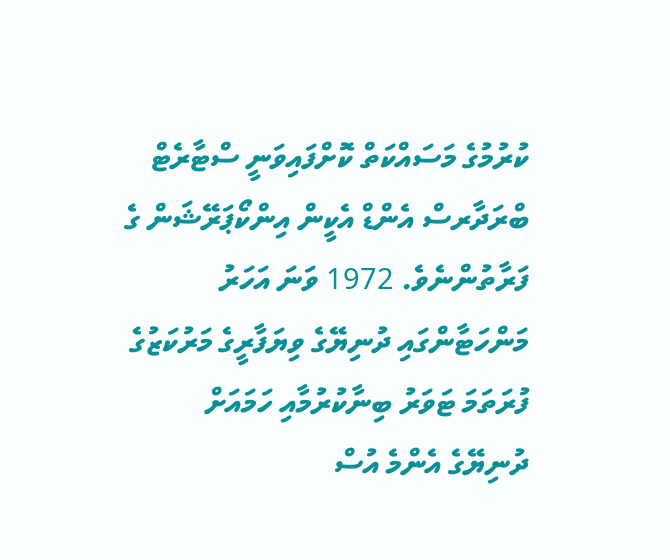ކުރުމުގެ މަސައްކަތް ކޮށްފައިވަނީ ސްޓާރެޓް ބްރަދާރސް އެންޑް އެކީން އިންކޯޕަރޭޝަން ގެ ފަރާތުންނެވެ. 1972 ވަނަ އަހަރު މަންހަޓާންގައި ދުނިޔޭގެ ވިޔަފާރީގެ މަރުކަޒުގެ ފުރަތަމަ ޓަވަރު ބިނާކުރުމާއި ހަމައަށް ދުނިޔޭގެ އެންމެ އުސް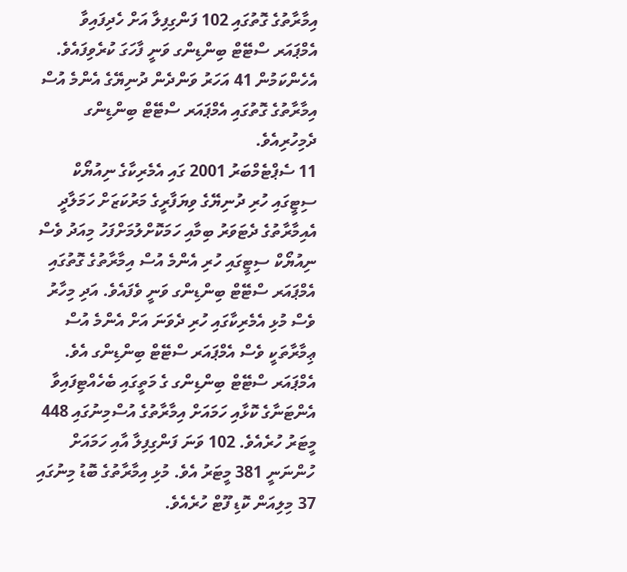އިމާރާތުގެ ގޮތުގައި 102 ފަންގިފިލާ އަށް ހެދިފައިވާ އެމްޕައަރ ސްޓޭޓް ބިންޑިންގ ވަނީ ފާހަގަ ކުރެވިފައެވެ. އެހެންކަމުން 41 އަހަރު ވަންދެން ދުނިޔޭގެ އެންމެ އުސް އިމާރާތުގެ ގޮތުގައި އެމްޕައަރ ސްޓޭޓް ބިންޑިންގ ދެމިހުރިއެވެ.
11 ސެޕްޓެމްބަރު 2001 ގައި އެމެރިކާގެ ނިއުޔޯކް ސިޓީގައި ހުރި ދުނިޔޭގެ ވިޔަފާރީގެ މަރުކަޒަށް ހަމަލާދީ އެއިމާރާތުގެ ދެޓަވަރު ބިމާއި ހަމަކޮށްލުމަށްފަހު މިއަދު ވެސް ނިއުޔޯކް ސިޓީގައި ހުރި އެންމެ އުސް އިމާރާތުގެ ގޮތުގައި އެމްޕައަރ ސްޓޭޓް ބިންޑިންގ ވަނީ ވެފައެވެ. އަދި މިހާރު ވެސް މުޅި އެމެރިކާގައި ހުރި ދެވަނަ އަށް އެންމެ އުސް ޢިމާރާތަކީ ވެސް އެމްޕައަރ ސްޓޭޓް ބިންޑިންގ އެވެ.
އެމްޕައަރ ސްޓޭޓް ބިންޑިންގ ގެ މަތީގައި ބެހެއްޓިފައިވާ އެންޓަނާގެ ކޮޅާއި ހަމައަށް އިމާރާތުގެ އުސްމިނުގައި 448 މީޓަރު ހުރެއެވެ. 102 ވަނަ ފަންގިފިލާ އާއި ހަމައަށް ހުންނަނީ 381 މީޓަރު އެވެ. މުޅި އިމާރާތުގެ ބޮޑު މިނުގައި 37 މިލިއަން ކޮޑި ފޫޓް ހުރެއެވެ.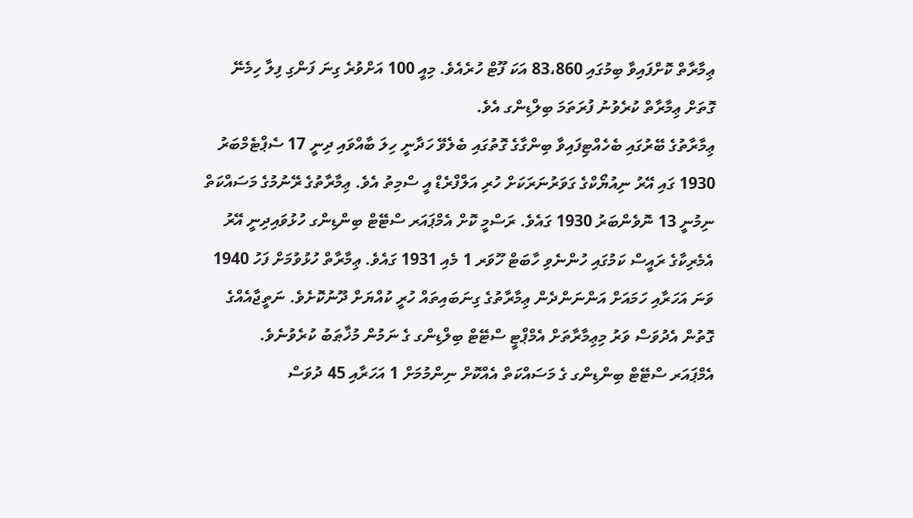ޢިމާރާތް ކޮށްފައިވާ ބިމުގައި 83،860 އަކަ ފޫޓް ހުރެއެވެ. މިއީ 100 އަށްވުރެ ގިނަ ފަންގި ފިލާ ހިމެނޭ ގޮތަށް ޢިމާރާތް ކުރެވުނު ފުރަތަމަ ބިލްޑިންގ އެވެ.
ޢިމާރާތުގެ ބޭރުގައި ބެހެއްޓިފައިވާ ބިންގާގެ ގޮތުގައި ބެލެވޭ ހަދާނީ ހިލަ ބާއްވައި ދިނީ 17 ސެޕްޓެމްބަރު 1930 ގައި އޭރު ނިއުޔޯކްގެ ގަވަރުނަރަކަށް ހުރި އަލްފްރެޑް އީ ސްމިތު އެވެ. ޢިމާރާތުގެ ރޭނުމުގެ މަސައްކަތް ނިމުނީ 13 ނޮވެންބަރު 1930 ގައެވެ. ރަސްމީ ކޮށް އެމްޕައަރ ސްޓޭޓް ބިންޑިންގ ހުޅުވައިދިނީ އޭރު އެމެރިކާގެ ރައީސް ކަމުގައި ހުންނެވި ހާބަޓް ހޫވަރ 1 މެއި 1931 ގައެވެ. ޢިމާރާތް ހުޅުވުމަށް ފަހު 1940 ވަނަ އަހަރާއި ހަމައަށް އަންނަންދެން ޢިމާރާތުގެ ގިނަބައިތައް ހުރީ ކުއްޔަށް ދޫނުކޮށެވެ. ނަތީޖާއެއްގެ ގޮތުން އެދުވަސް ވަރު މިޢިމާރާތަށް އެމްޕްޓީ ސްޓޭޓް ބިލްޑިންގ ގެ ނަމުން މުޚާޠަބު ކުރެވުނެވެ.
އެމްޕައަރ ސްޓޭޓް ބިންޑިންގ ގެ މަސައްކަތް އެއްކޮށް ނިންމުމަށް 1 އަހަރާއި 45 ދުވަސް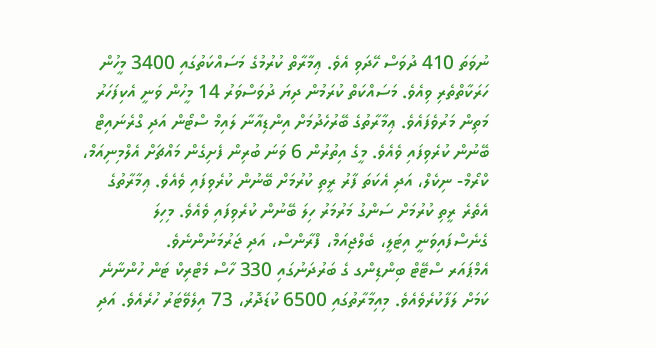ނުވަތަ 410 ދުވަސް ހޭދަވި އެވެ. ޢިމާރާތް ކުރުމުގެ މަސައްކަތުގައި 3400 މީހުން ހަރަކާތްތެރި ވިއެވެ. މަސައްކަތް ކުރަމުން ދިޔަ ދުވަސްވަރު 14 މީހުން ވަނީ އެކިފަހަރު މަތިން މަރުވެފައެވެ. ޢިމާރާތުގެ ބޭރުހެދުމަށް އިންޑިއާނާ ލައިމް ސްޓޯން އަދި ގްރެނައިޓް ބޭނުން ކުރެވިފައި ވެއެވެ. މީގެ އިތުރުން 6 ވަނަ ބުރިން ފެށިގެން މައްޗަށް އެލްމިނިއަމް، ކްރޯމް- ނިކެލް، އަދި އެކަތަ ފާރު ރީތި ކުރުމަށް ބޭނުން ކުރެވިފައި ވެއެވެ. ޢިމާރާތުގެ އެތެރެ ރީތި ކުރުމަށް ސަންގު މަރުމަރު ހިލަ ބޭނުން ކުރެވިފައި ވެއެވެ. މިހިލަ ގެނެސްފައިވަނީ އިޓަލީ، ބެލްޖިއަމް، ފްރާންސް، އަދި ޖަރުމަނުންނެވެ.
އެމްޕައަރ ސްޓޭޓް ބިންޑިންގ ގެ ބަރުދަނުގައި 330 ހާސް މެޓްރިކް ޓަން ހުންނާނެ ކަމަށް ލަފާކުރެވެއެވެ. މިއިމާރާތުގައި 6500 ކުޑަދޮރު، 73 އިލެވޭޓަރު ހުރެއެވެ. އަދި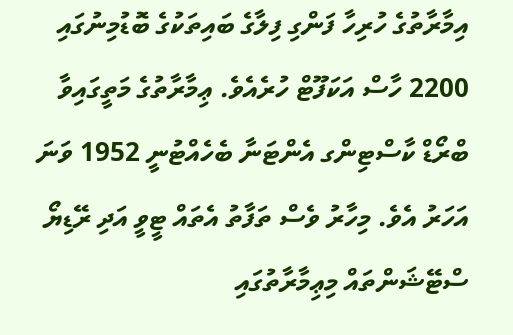އިމާރާތުގެ ހުރިހާ ފަންގި ފިލާގެ ބައިތަކުގެ ބޮޑުމިނުގައި 2200 ހާސް އަކަފޫޓް ހުރެއެވެ. ޢިމާރާތުގެ މަތީގައިވާ ބްރޯޑް ކާސްޓިންގ އެންޓަނާ ބެހެއްޓުނީ 1952 ވަނަ އަހަރު އެވެ. މިހާރު ވެސް ތަފާތު އެތައް ޓީވީ އަދި ރޭޑިޔޯ ސްޓޭޝަންތައް މިޢިމާރާތުގައި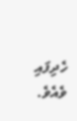ހެދިފައި ވެއެވެ.